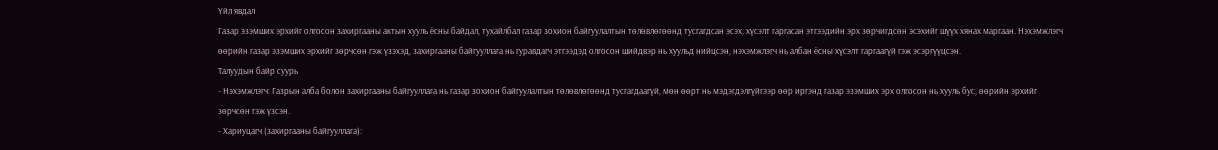Үйл явдал
Газар эзэмших эрхийг олгосон захиргааны актын хууль ёсны байдал, тухайлбал газар зохион байгуулалтын төлөвлөгөөнд тусгагдсан эсэх, хүсэлт гаргасан этгээдийн эрх зөрчигдсөн эсэхийг шүүх хянах маргаан. Нэхэмжлэгч өөрийн газар эзэмших эрхийг зөрчсөн гэж үзэхэд, захиргааны байгууллага нь гуравдагч этгээдэд олгосон шийдвэр нь хуульд нийцсэн, нэхэмжлэгч нь албан ёсны хүсэлт гаргаагүй гэж эсэргүүцсэн.
Талуудын байр суурь
- Нэхэмжлэгч: Газрын алба болон захиргааны байгууллага нь газар зохион байгуулалтын төлөвлөгөөнд тусгагдаагүй, мөн өөрт нь мэдэгдэлгүйгээр өөр иргэнд газар эзэмших эрх олгосон нь хууль бус, өөрийн эрхийг зөрчсөн гэж үзсэн.
- Хариуцагч (захиргааны байгууллага):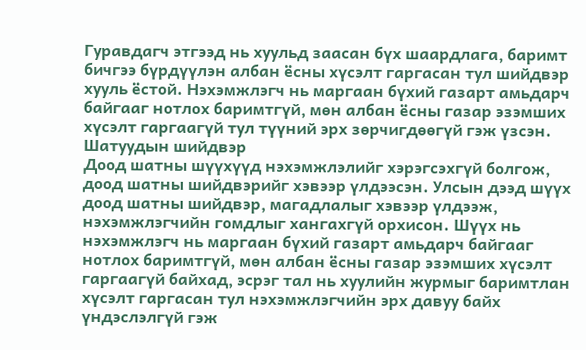Гуравдагч этгээд нь хуульд заасан бүх шаардлага, баримт бичгээ бүрдүүлэн албан ёсны хүсэлт гаргасан тул шийдвэр хууль ёстой. Нэхэмжлэгч нь маргаан бүхий газарт амьдарч байгааг нотлох баримтгүй, мөн албан ёсны газар эзэмших хүсэлт гаргаагүй тул түүний эрх зөрчигдөөгүй гэж үзсэн.
Шатуудын шийдвэр
Доод шатны шүүхүүд нэхэмжлэлийг хэрэгсэхгүй болгож, доод шатны шийдвэрийг хэвээр үлдээсэн. Улсын дээд шүүх доод шатны шийдвэр, магадлалыг хэвээр үлдээж, нэхэмжлэгчийн гомдлыг хангахгүй орхисон. Шүүх нь нэхэмжлэгч нь маргаан бүхий газарт амьдарч байгааг нотлох баримтгүй, мөн албан ёсны газар эзэмших хүсэлт гаргаагүй байхад, эсрэг тал нь хуулийн журмыг баримтлан хүсэлт гаргасан тул нэхэмжлэгчийн эрх давуу байх үндэслэлгүй гэж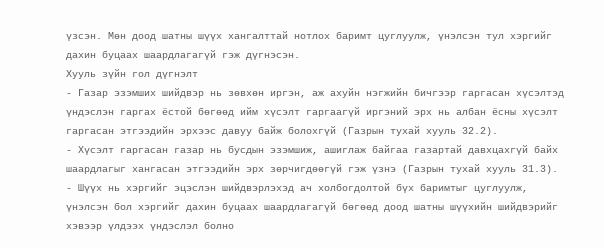үзсэн. Мөн доод шатны шүүх хангалттай нотлох баримт цуглуулж, үнэлсэн тул хэргийг дахин буцаах шаардлагагүй гэж дүгнэсэн.
Хууль зүйн гол дүгнэлт
- Газар эзэмших шийдвэр нь зөвхөн иргэн, аж ахуйн нэгжийн бичгээр гаргасан хүсэлтэд үндэслэн гаргах ёстой бөгөөд ийм хүсэлт гаргаагүй иргэний эрх нь албан ёсны хүсэлт гаргасан этгээдийн эрхээс давуу байж болохгүй (Газрын тухай хууль 32.2).
- Хүсэлт гаргасан газар нь бусдын эзэмшиж, ашиглаж байгаа газартай давхцахгүй байх шаардлагыг хангасан этгээдийн эрх зөрчигдөөгүй гэж үзнэ (Газрын тухай хууль 31.3).
- Шүүх нь хэргийг эцэслэн шийдвэрлэхэд ач холбогдолтой бүх баримтыг цуглуулж, үнэлсэн бол хэргийг дахин буцаах шаардлагагүй бөгөөд доод шатны шүүхийн шийдвэрийг хэвээр үлдээх үндэслэл болно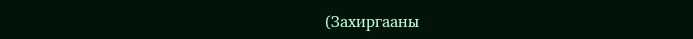(Захиргааны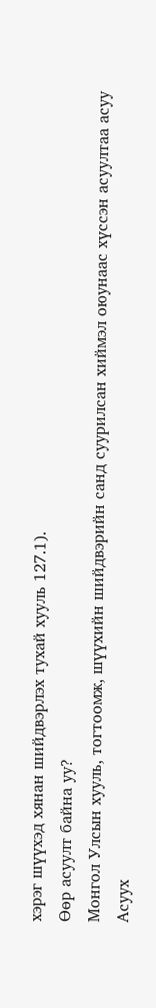хэрэг шүүхэд хянан шийдвэрлэх тухай хууль 127.1).
Өөр асуулт байна уу?
Монгол Улсын хууль, тогтоомж, шүүхийн шийдвэрийн санд суурилсан хиймэл оюунаас хүссэн асуултаа асуу
Асуух